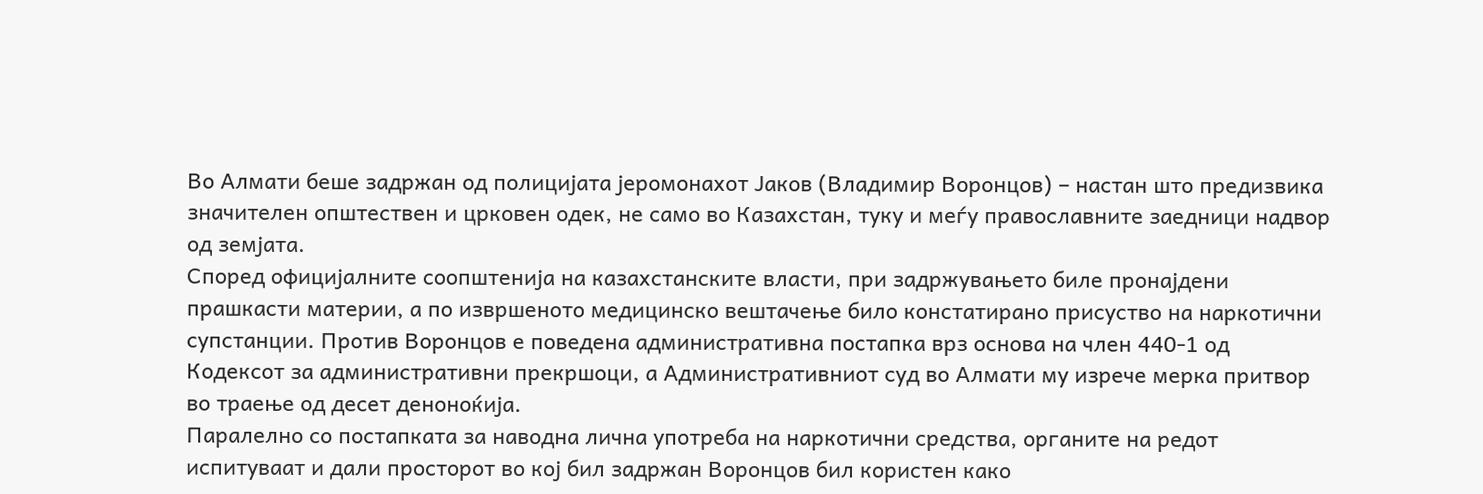Во Алмати беше задржан од полицијата јеромонахот Јаков (Владимир Воронцов) – настан што предизвика значителен општествен и црковен одек, не само во Казахстан, туку и меѓу православните заедници надвор од земјата.
Според официјалните соопштенија на казахстанските власти, при задржувањето биле пронајдени прашкасти материи, а по извршеното медицинско вештачење било констатирано присуство на наркотични супстанции. Против Воронцов е поведена административна постапка врз основа на член 440-1 од Кодексот за административни прекршоци, а Административниот суд во Алмати му изрече мерка притвор во траење од десет деноноќија.
Паралелно со постапката за наводна лична употреба на наркотични средства, органите на редот испитуваат и дали просторот во кој бил задржан Воронцов бил користен како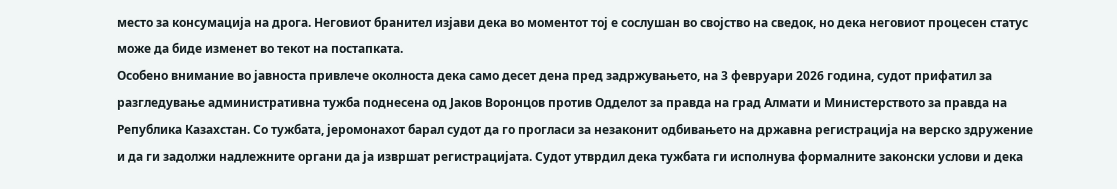место за консумација на дрога. Неговиот бранител изјави дека во моментот тој е сослушан во својство на сведок, но дека неговиот процесен статус може да биде изменет во текот на постапката.
Особено внимание во јавноста привлече околноста дека само десет дена пред задржувањето, на 3 февруари 2026 година, судот прифатил за разгледување административна тужба поднесена од Јаков Воронцов против Одделот за правда на град Алмати и Министерството за правда на Република Казахстан. Со тужбата, јеромонахот барал судот да го прогласи за незаконит одбивањето на државна регистрација на верско здружение и да ги задолжи надлежните органи да ја извршат регистрацијата. Судот утврдил дека тужбата ги исполнува формалните законски услови и дека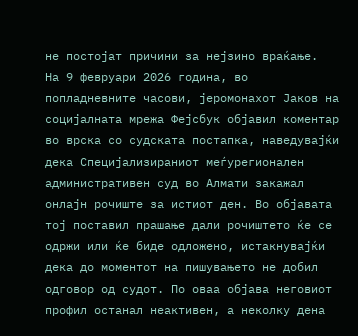не постојат причини за нејзино враќање.
На 9 февруари 2026 година, во попладневните часови, јеромонахот Јаков на социјалната мрежа Фејсбук објавил коментар во врска со судската постапка, наведувајќи дека Специјализираниот меѓурегионален административен суд во Алмати закажал онлајн рочиште за истиот ден. Во објавата тој поставил прашање дали рочиштето ќе се одржи или ќе биде одложено, истакнувајќи дека до моментот на пишувањето не добил одговор од судот. По оваа објава неговиот профил останал неактивен, а неколку дена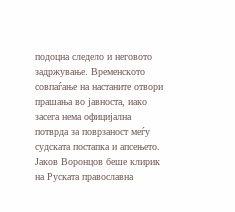подоцна следело и неговото задржување. Временското совпаѓање на настаните отвори прашања во јавноста, иако засега нема официјална потврда за поврзаност меѓу судската постапка и апсењето.
Јаков Воронцов беше клирик на Руската православна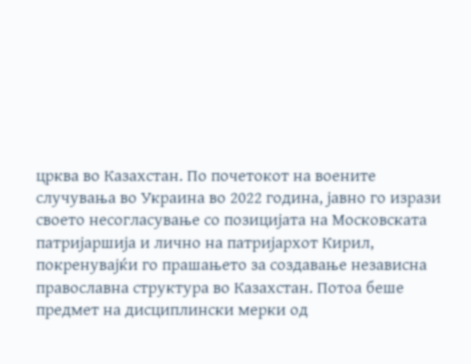црква во Казахстан. По почетокот на воените случувања во Украина во 2022 година, јавно го изрази своето несогласување со позицијата на Московската патријаршија и лично на патријархот Кирил, покренувајќи го прашањето за создавање независна православна структура во Казахстан. Потоа беше предмет на дисциплински мерки од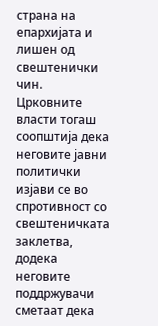страна на епархијата и лишен од свештенички чин.
Црковните власти тогаш соопштија дека неговите јавни политички изјави се во спротивност со свештеничката заклетва, додека неговите поддржувачи сметаат дека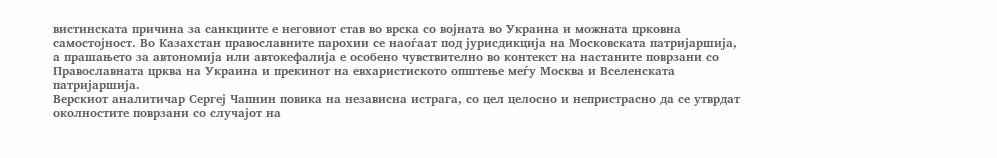вистинската причина за санкциите е неговиот став во врска со војната во Украина и можната црковна самостојност. Во Казахстан православните парохии се наоѓаат под јурисдикција на Московската патријаршија, а прашањето за автономија или автокефалија е особено чувствително во контекст на настаните поврзани со Православната црква на Украина и прекинот на евхаристиското општење меѓу Москва и Вселенската патријаршија.
Верскиот аналитичар Сергеј Чапнин повика на независна истрага, со цел целосно и непристрасно да се утврдат околностите поврзани со случајот на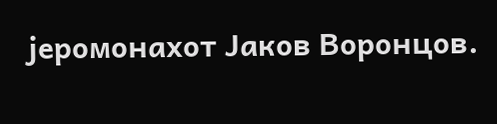јеромонахот Јаков Воронцов.